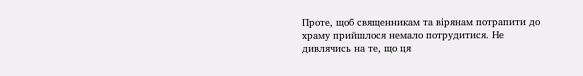Проте, щоб священникам та вірянам потрапити до храму прийшлося немало потрудитися. Не дивлячись на те, що ця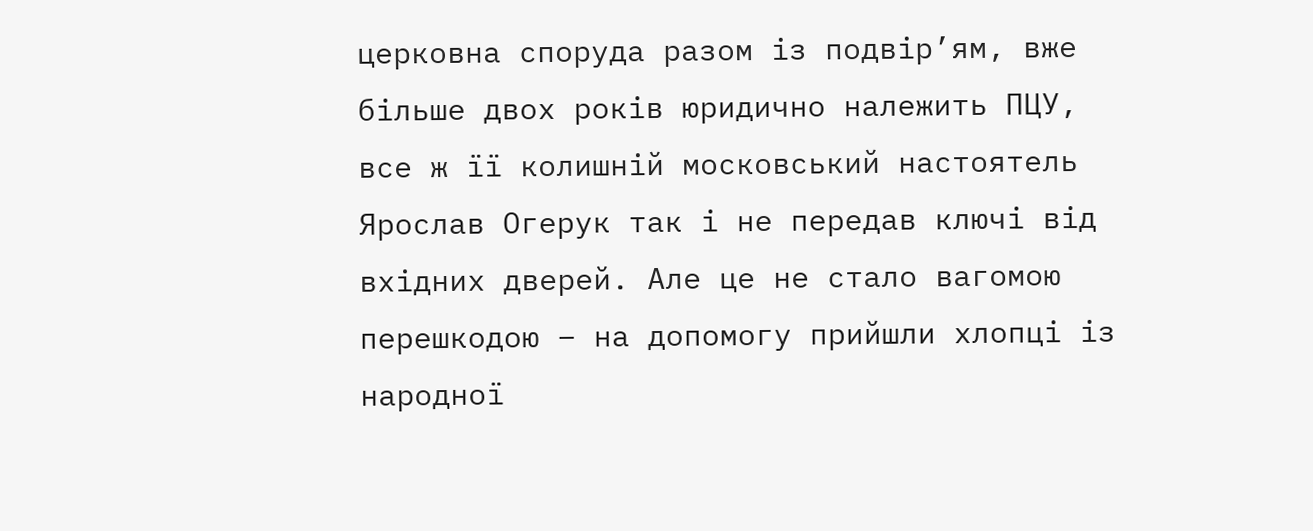церковна споруда разом із подвір’ям, вже більше двох років юридично належить ПЦУ, все ж її колишній московський настоятель Ярослав Огерук так і не передав ключі від вхідних дверей. Але це не стало вагомою перешкодою – на допомогу прийшли хлопці із народної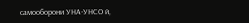самооборони УНА-УНСО й,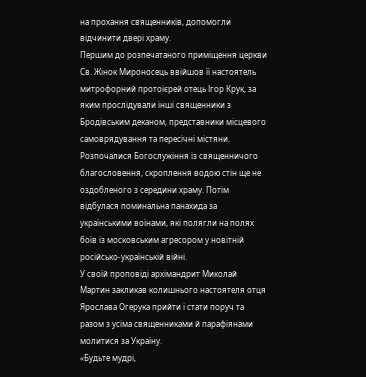на прохання священників, допомогли відчинити двері храму.
Першим до розпечатаного приміщення церкви Св. Жінок Мироносець ввійшов її настоятель митрофорний протоієрей отець Ігор Крук, за яким прослідували інші священники з Бродівським деканом, представники місцевого самоврядування та пересічні містяни.
Розпочалися Богослужіння із священничого благословення, скроплення водою стін ще не оздобленого з середини храму. Потім відбулася поминальна панахида за українськими воїнами, які полягли на полях боїв із московським агресором у новітній російсько-українській війні.
У своїй проповіді архімандрит Миколай Мартин закликав колишнього настоятеля отця Ярослава Огерука прийти і стати поруч та разом з усіма священниками й парафіянами молитися за Україну.
«Будьте мудрі,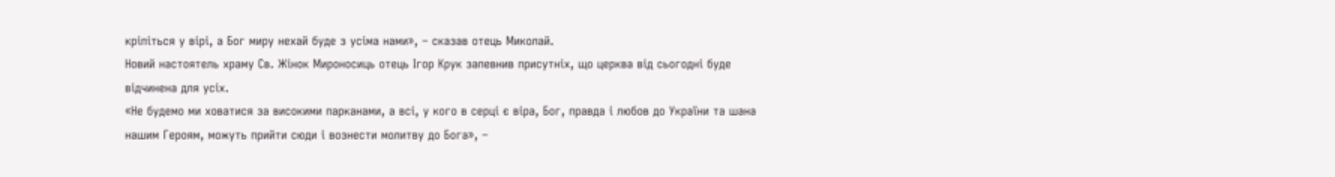кріпіться у вірі, а Бог миру нехай буде з усіма нами», – сказав отець Миколай.
Новий настоятель храму Св. Жінок Мироносиць отець Ігор Крук запевнив присутніх, що церква від сьогодні буде відчинена для усіх.
«Не будемо ми ховатися за високими парканами, а всі, у кого в серці є віра, Бог, правда і любов до України та шана нашим Героям, можуть прийти сюди і вознести молитву до Бога», –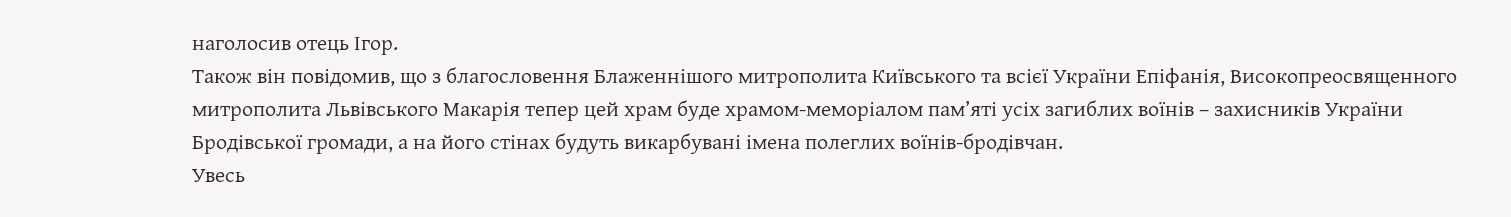наголосив отець Ігор.
Також він повідомив, що з благословення Блаженнішого митрополита Київського та всієї України Епіфанія, Високопреосвященного митрополита Львівського Макарія тепер цей храм буде храмом-меморіалом пам’яті усіх загиблих воїнів – захисників України Бродівської громади, а на його стінах будуть викарбувані імена полеглих воїнів-бродівчан.
Увесь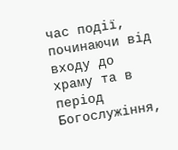час події, починаючи від входу до храму та в період Богослужіння,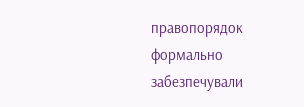правопорядок формально забезпечували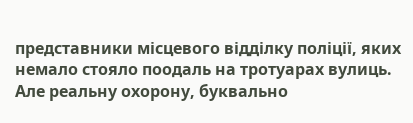представники місцевого відділку поліції, яких немало стояло поодаль на тротуарах вулиць. Але реальну охорону, буквально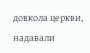довкола церкви, надавали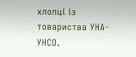хлопці із товариства УНА-УНСО.